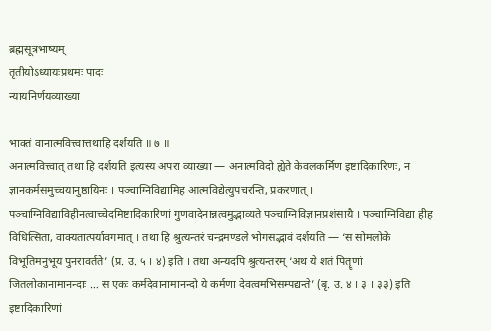ब्रह्मसूत्रभाष्यम्
तृतीयोऽध्यायःप्रथमः पादः
न्यायनिर्णयव्याख्या

भाक्तं वानात्मवित्त्वात्तथाहि दर्शयति ॥ ७ ॥
अनात्मवित्त्वात् तथा हि दर्शयति इत्यस्य अपरा व्याख्या — अनात्मविदो ह्येते केवलकर्मिण इष्टादिकारिणः, न ज्ञानकर्मसमुच्चयानुष्ठायिनः । पञ्चाग्निविद्यामिह आत्मविद्येत्युपचरन्ति, प्रकरणात् । पञ्चाग्निविद्याविहीनत्वाच्चेदमिष्टादिकारिणां गुणवादेनान्नत्वमुद्भाव्यते पञ्चाग्निविज्ञानप्रशंसायै । पञ्चाग्निविद्या हीह विधित्सिता, वाक्यतात्पर्यावगमात् । तथा हि श्रुत्यन्तरं चन्द्रमण्डले भोगसद्भावं दर्शयति — ‘स सोमलोके विभूतिमनुभूय पुनरावर्तते’ (प्र. उ. ५ । ४) इति । तथा अन्यदपि श्रुत्यन्तरम् ‘अथ ये शतं पितॄणां जितलोकानामानन्दाः … स एकः कर्मदेवानामानन्दो ये कर्मणा देवत्वमभिसम्पद्यन्ते’ (बृ. उ. ४ । ३ । ३३) इति इष्टादिकारिणां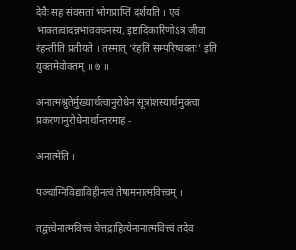देवैः सह संवसतां भोगप्राप्तिं दर्शयति । एवं भाक्तत्वादन्नभाववचनस्य, इष्टादिकारिणोऽत्र जीवा रंहन्तीति प्रतीयते । तस्मात् ‘रंहति सम्परिष्वक्तः’ इति युक्तमेवोक्तम् ॥ ७ ॥

अनात्मश्रुतेर्मुख्यार्थत्वानुरोधेन सूत्रांशस्यार्थमुक्त्वा प्रकरणानुरोधेनार्थान्तरमाह -

अनात्मेति ।

पञ्चाग्निविद्याविहीनत्वं तेषामनात्मवित्त्वम् ।

तद्वत्त्वेनात्मवित्त्वं चेत्तद्राहित्येनानात्मवित्त्वं तदेव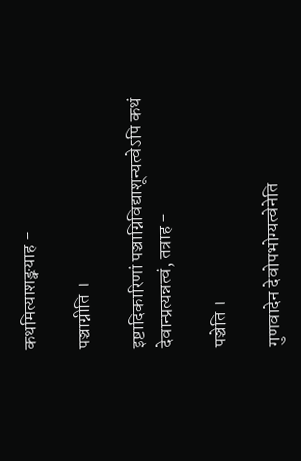कथमित्याशङ्क्याह -

पञ्चाग्नीति ।

इष्टादिकारिणां पञ्चाग्निविद्याशून्यत्वेऽपि कथं देवान्प्रत्यन्नत्वं, तत्राह -

पञ्चेति ।

गुणवादेन देवोपभोग्यत्वेनेति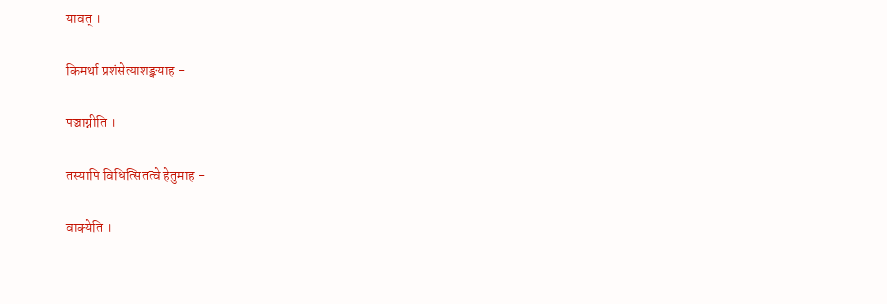यावत् ।

किमर्था प्रशंसेत्याशङ्क्याह -

पञ्चाग्नीति ।

तस्यापि विधित्सितत्वे हेतुमाह -

वाक्येति ।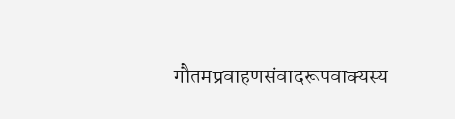गौतमप्रवाहणसंवादरूपवाक्यस्य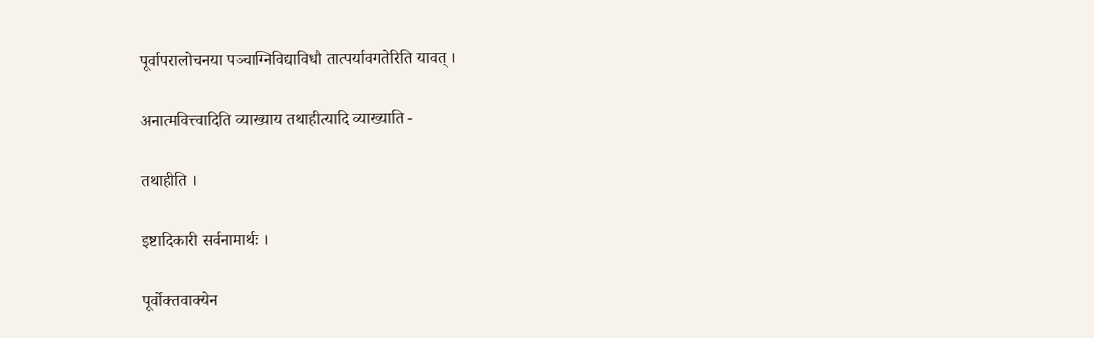पूर्वापरालोचनया पञ्चाग्निविद्याविधौ तात्पर्यावगतेरिति यावत् ।

अनात्मवित्त्वादिति व्याख्याय तथाहीत्यादि व्याख्याति -

तथाहीति ।

इष्टादिकारी सर्वनामार्थः ।

पूर्वोक्तवाक्येन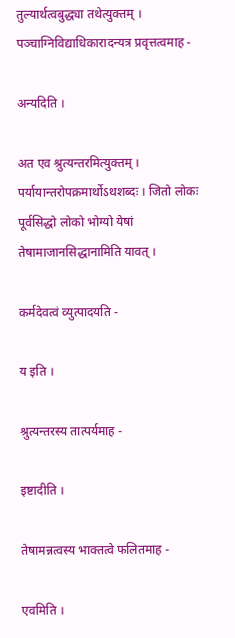तुल्यार्थत्वबुद्ध्या तथेत्युक्तम् । पञ्चाग्निविद्याधिकारादन्यत्र प्रवृत्तत्वमाह -

अन्यदिति ।

अत एव श्रुत्यन्तरमित्युक्तम् । पर्यायान्तरोपक्रमार्थोऽथशब्दः । जितो लोकः पूर्वसिद्धो लोको भोग्यो येषां तेषामाजानसिद्धानामिति यावत् ।

कर्मदेवत्वं व्युत्पादयति -

य इति ।

श्रुत्यन्तरस्य तात्पर्यमाह -

इष्टादीति ।

तेषामन्नत्वस्य भाक्तत्वे फलितमाह -

एवमिति ।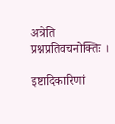अत्रेति प्रश्नप्रतिवचनोक्तिः ।

इष्टादिकारिणां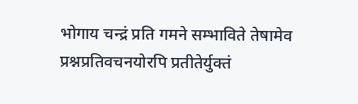भोगाय चन्द्रं प्रति गमने सम्भाविते तेषामेव प्रश्नप्रतिवचनयोरपि प्रतीतेर्युक्तं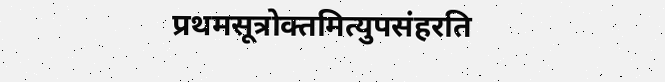प्रथमसूत्रोक्तमित्युपसंहरति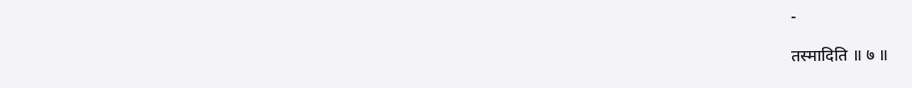-

तस्मादिति ॥ ७ ॥